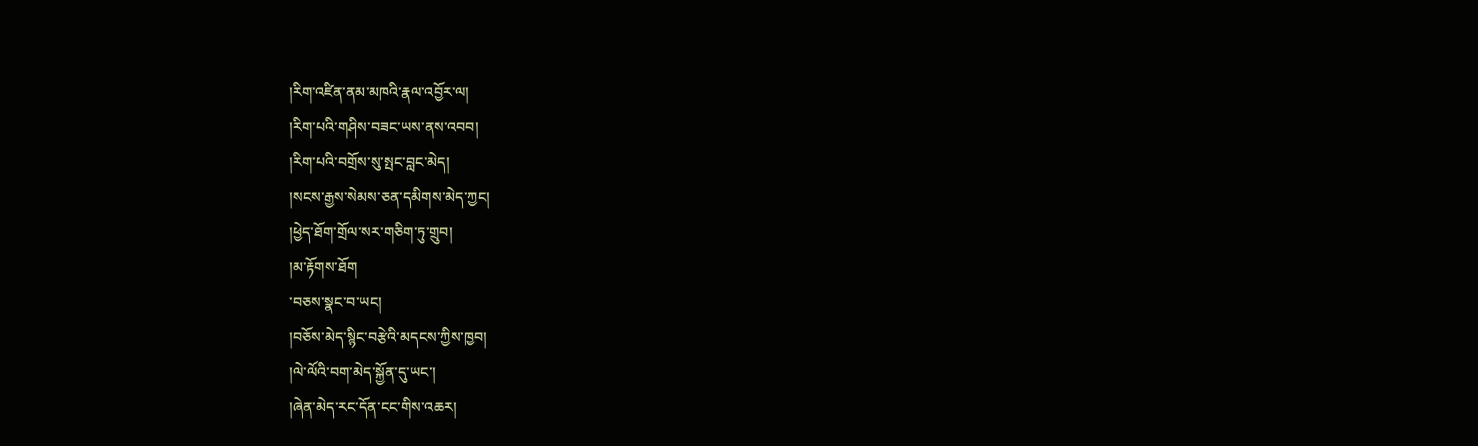།རིག་འཛིན་ནམ་མཁའི་རྣལ་འབྱོར་ལ།
།རིག་པའི་གཤིས་བཟང་ཡས་ནས་འབབ།
།རིག་པའི་བགྲོས་སུ་སྤང་བླང་མེད།
།སངས་རྒྱས་སེམས་ཅན་དམིགས་མེད་ཀྱང།
།ཕྱེད་ཐོག་གྲོལ་སར་གཅིག་ཏུ་གྲུབ།
།མ་རྟོགས་ཐོག
་བཅས་སྣང་བ་ཡང།
།བཅོས་མེད་སྙིང་བརྩེའི་མདངས་ཀྱིས་ཁྱབ།
།ལེ་ལོའི་བག་མེད་སྐྱོན་དུ་ཡང་།
།ཞེན་མེད་རང་དོན་ངང་གིས་འཆར།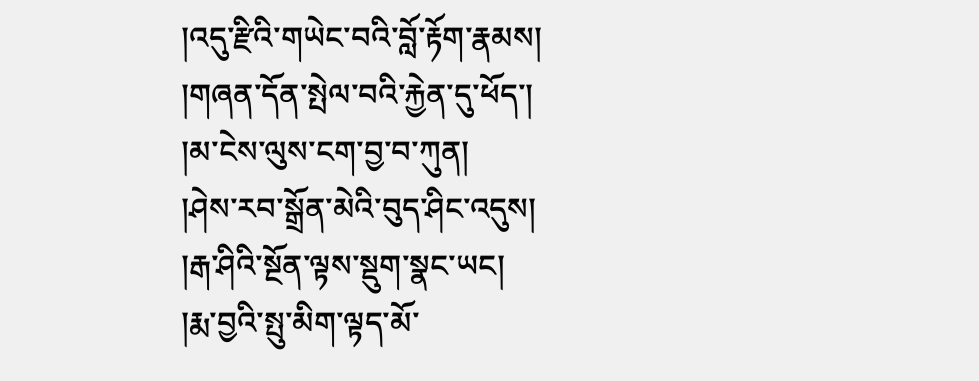།འདུ་རྫིའི་གཡེང་བའི་བློ་རྟོག་རྣམས།
།གཞན་དོན་སྤེལ་བའི་རྐྱེན་དུ་ཕོད་།
།མ་ངེས་ལུས་ངག་བྱ་བ་ཀུན།
།ཤེས་རབ་སྒྲོན་མེའི་བུད་ཤིང་འདུས།
།རྒ་ཤིའི་སྔོན་ལྟས་སྡུག་སྣང་ཡང།
།རྨ་བྱའི་སྤུ་མིག་ལྟད་མོ་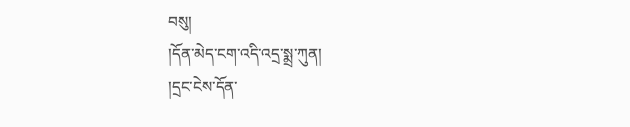བསུ།
།དོན་མེད་ངག་འདི་འདྲ་སྨྲ་ཀུན།
།དྲང་ངེས་དོན་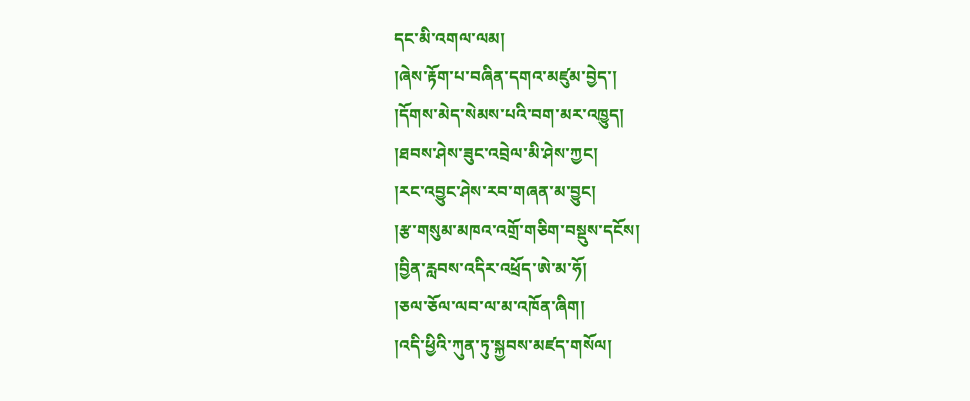དང་མི་འགལ་ལམ།
།ཞེས་རྟོག་པ་བཞིན་དགའ་མཛུམ་བྱེད་།
།དོགས་མེད་སེམས་པའི་བག་མར་འཁྱུད།
།ཐབས་ཤེས་ཟུང་འབྲེལ་མི་ཤེས་ཀྱང།
།རང་འབྱུང་ཤེས་རབ་གཞན་མ་བྱུང།
།རྩ་གསུམ་མཁའ་འགྲོ་གཅིག་བསྡུས་དངོས།
།བྱིན་རླབས་འདིར་འཕྲོད་ཨེ་མ་ཧོ།
།ཅལ་ཅོལ་ལབ་ལ་མ་འཁོན་ཞིག།
།འདི་ཕྱིའི་ཀུན་ཏུ་སྐྱབས་མཛད་གསོལ།